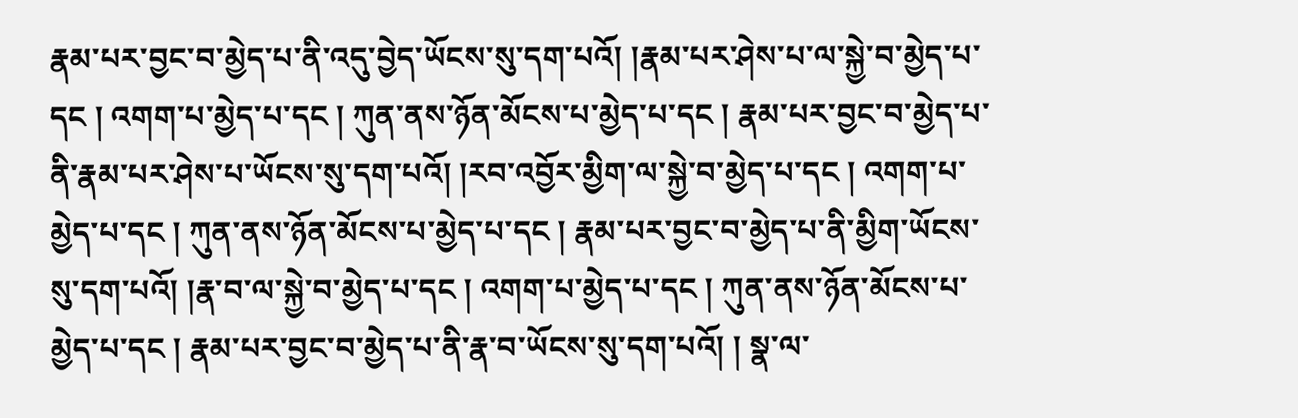རྣམ་པར་བྱང་བ་མྱེད་པ་ནི་འདུ་བྱེད་ཡོངས་སུ་དག་པའོ། །རྣམ་པར་ཤེས་པ་ལ་སྐྱེ་བ་མྱེད་པ་དང ། འགག་པ་མྱེད་པ་དང ། ཀུན་ནས་ཉོན་མོངས་པ་མྱེད་པ་དང ། རྣམ་པར་བྱང་བ་མྱེད་པ་ནི་རྣམ་པར་ཤེས་པ་ཡོངས་སུ་དག་པའོ། །རབ་འབྱོར་མྱིག་ལ་སྐྱེ་བ་མྱེད་པ་དང ། འགག་པ་མྱེད་པ་དང ། ཀུན་ནས་ཉོན་མོངས་པ་མྱེད་པ་དང ། རྣམ་པར་བྱང་བ་མྱེད་པ་ནི་མྱིག་ཡོངས་སུ་དག་པའོ། །རྣ་བ་ལ་སྐྱེ་བ་མྱེད་པ་དང ། འགག་པ་མྱེད་པ་དང ། ཀུན་ནས་ཉོན་མོངས་པ་མྱེད་པ་དང ། རྣམ་པར་བྱང་བ་མྱེད་པ་ནི་རྣ་བ་ཡོངས་སུ་དག་པའོ། ། སྣ་ལ་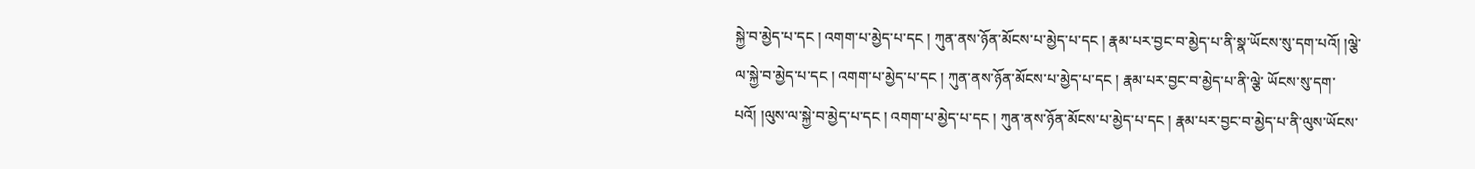སྐྱེ་བ་མྱེད་པ་དང ། འགག་པ་མྱེད་པ་དང ། ཀུན་ནས་ཉོན་མོངས་པ་མྱེད་པ་དང ། རྣམ་པར་བྱང་བ་མྱེད་པ་ནི་སྣ་ཡོངས་སུ་དག་པའོ། །ལྕེ་ལ་སྐྱེ་བ་མྱེད་པ་དང ། འགག་པ་མྱེད་པ་དང ། ཀུན་ནས་ཉོན་མོངས་པ་མྱེད་པ་དང ། རྣམ་པར་བྱང་བ་མྱེད་པ་ནི་ལྕེ་ ཡོངས་སུ་དག་པའོ། །ལུས་ལ་སྐྱེ་བ་མྱེད་པ་དང ། འགག་པ་མྱེད་པ་དང ། ཀུན་ནས་ཉོན་མོངས་པ་མྱེད་པ་དང ། རྣམ་པར་བྱང་བ་མྱེད་པ་ནི་ལུས་ཡོངས་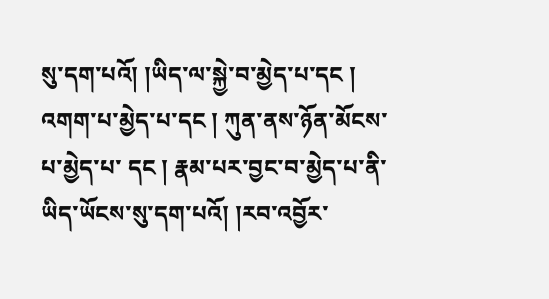སུ་དག་པའོ། །ཡིད་ལ་སྐྱེ་བ་མྱེད་པ་དང ། འགག་པ་མྱེད་པ་དང ། ཀུན་ནས་ཉོན་མོངས་པ་མྱེད་པ་ དང ། རྣམ་པར་བྱང་བ་མྱེད་པ་ནི་ཡིད་ཡོངས་སུ་དག་པའོ། །རབ་འབྱོར་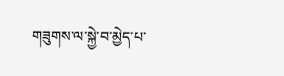གཟུགས་ལ་སྐྱེ་བ་མྱེད་པ་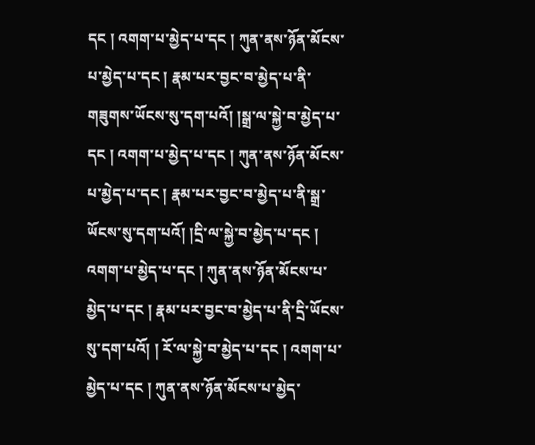དང ། འགག་པ་མྱེད་པ་དང ། ཀུན་ནས་ཉོན་མོངས་པ་མྱེད་པ་དང ། རྣམ་པར་བྱང་བ་མྱེད་པ་ནི་གཟུགས་ཡོངས་སུ་དག་པའོ། །སྒྲ་ལ་སྐྱེ་བ་མྱེད་པ་དང ། འགག་པ་མྱེད་པ་དང ། ཀུན་ནས་ཉོན་མོངས་པ་མྱེད་པ་དང ། རྣམ་པར་བྱང་བ་མྱེད་པ་ནི་སྒྲ་ཡོངས་སུ་དག་པའོ། །དྲི་ལ་སྐྱེ་བ་མྱེད་པ་དང ། འགག་པ་མྱེད་པ་དང ། ཀུན་ནས་ཉོན་མོངས་པ་མྱེད་པ་དང ། རྣམ་པར་བྱང་བ་མྱེད་པ་ནི་དྲི་ཡོངས་སུ་དག་པའོ། ། རོ་ལ་སྐྱེ་བ་མྱེད་པ་དང ། འགག་པ་མྱེད་པ་དང ། ཀུན་ནས་ཉོན་མོངས་པ་མྱེད་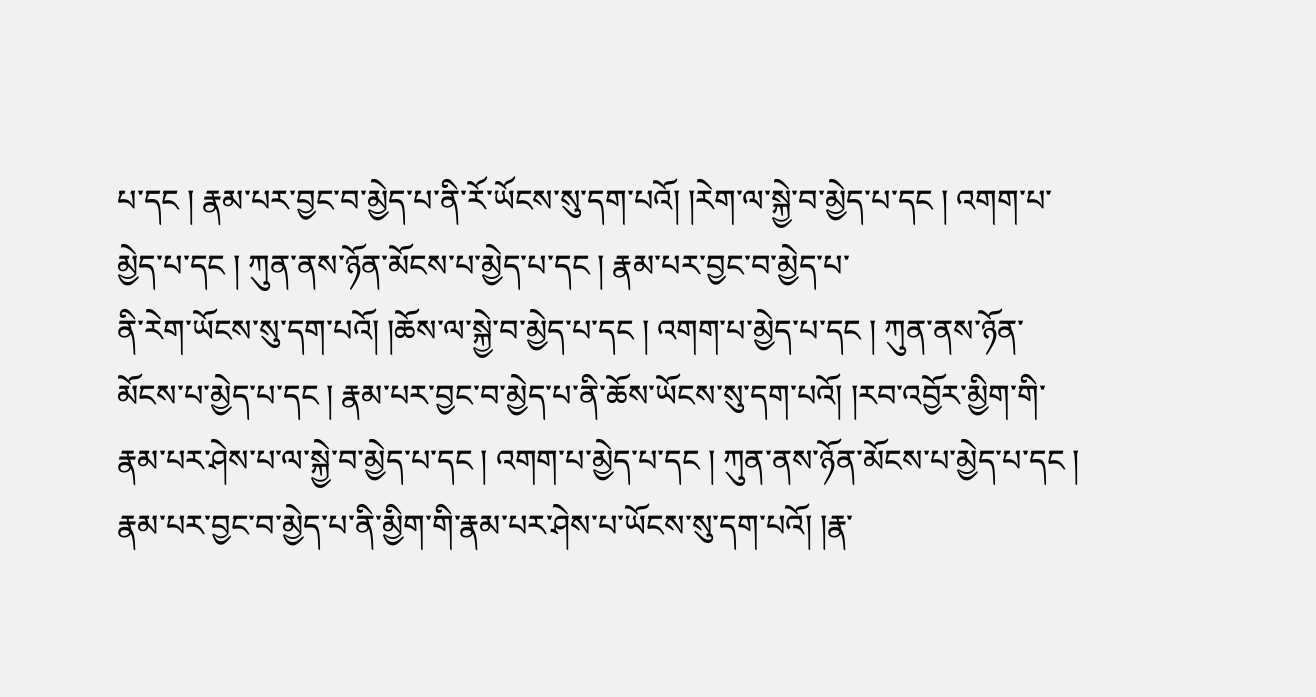པ་དང ། རྣམ་པར་བྱང་བ་མྱེད་པ་ནི་རོ་ཡོངས་སུ་དག་པའོ། །རེག་ལ་སྐྱེ་བ་མྱེད་པ་དང ། འགག་པ་མྱེད་པ་དང ། ཀུན་ནས་ཉོན་མོངས་པ་མྱེད་པ་དང ། རྣམ་པར་བྱང་བ་མྱེད་པ་
ནི་རེག་ཡོངས་སུ་དག་པའོ། །ཆོས་ལ་སྐྱེ་བ་མྱེད་པ་དང ། འགག་པ་མྱེད་པ་དང ། ཀུན་ནས་ཉོན་མོངས་པ་མྱེད་པ་དང ། རྣམ་པར་བྱང་བ་མྱེད་པ་ནི་ཆོས་ཡོངས་སུ་དག་པའོ། །རབ་འབྱོར་མྱིག་གི་རྣམ་པར་ཤེས་པ་ལ་སྐྱེ་བ་མྱེད་པ་དང ། འགག་པ་མྱེད་པ་དང ། ཀུན་ནས་ཉོན་མོངས་པ་མྱེད་པ་དང ། རྣམ་པར་བྱང་བ་མྱེད་པ་ནི་མྱིག་གི་རྣམ་པར་ཤེས་པ་ཡོངས་སུ་དག་པའོ། །རྣ་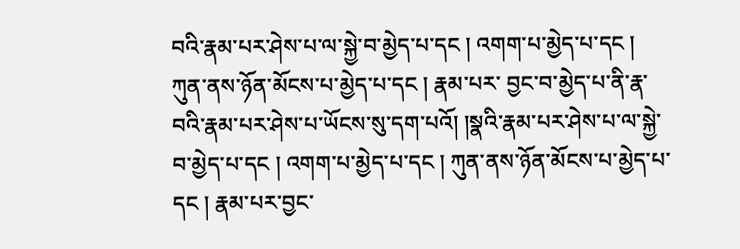བའི་རྣམ་པར་ཤེས་པ་ལ་སྐྱེ་བ་མྱེད་པ་དང ། འགག་པ་མྱེད་པ་དང ། ཀུན་ནས་ཉོན་མོངས་པ་མྱེད་པ་དང ། རྣམ་པར་ བྱང་བ་མྱེད་པ་ནི་རྣ་བའི་རྣམ་པར་ཤེས་པ་ཡོངས་སུ་དག་པའོ། །སྣའི་རྣམ་པར་ཤེས་པ་ལ་སྐྱེ་བ་མྱེད་པ་དང ། འགག་པ་མྱེད་པ་དང ། ཀུན་ནས་ཉོན་མོངས་པ་མྱེད་པ་དང ། རྣམ་པར་བྱང་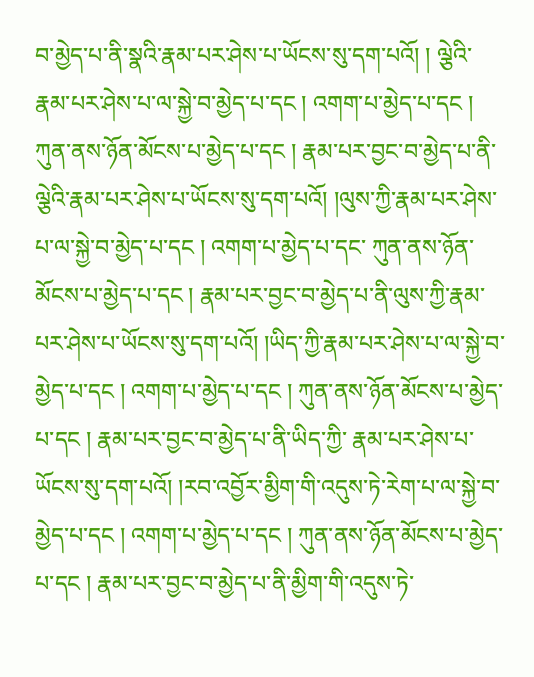བ་མྱེད་པ་ནི་སྣའི་རྣམ་པར་ཤེས་པ་ཡོངས་སུ་དག་པའོ། ། ལྕེའི་རྣམ་པར་ཤེས་པ་ལ་སྐྱེ་བ་མྱེད་པ་དང ། འགག་པ་མྱེད་པ་དང ། ཀུན་ནས་ཉོན་མོངས་པ་མྱེད་པ་དང ། རྣམ་པར་བྱང་བ་མྱེད་པ་ནི་ལྕེའི་རྣམ་པར་ཤེས་པ་ཡོངས་སུ་དག་པའོ། །ལུས་ཀྱི་རྣམ་པར་ཤེས་པ་ལ་སྐྱེ་བ་མྱེད་པ་དང ། འགག་པ་མྱེད་པ་དང་ ཀུན་ནས་ཉོན་མོངས་པ་མྱེད་པ་དང ། རྣམ་པར་བྱང་བ་མྱེད་པ་ནི་ལུས་ཀྱི་རྣམ་པར་ཤེས་པ་ཡོངས་སུ་དག་པའོ། །ཡིད་ཀྱི་རྣམ་པར་ཤེས་པ་ལ་སྐྱེ་བ་མྱེད་པ་དང ། འགག་པ་མྱེད་པ་དང ། ཀུན་ནས་ཉོན་མོངས་པ་མྱེད་པ་དང ། རྣམ་པར་བྱང་བ་མྱེད་པ་ནི་ཡིད་ཀྱི་ རྣམ་པར་ཤེས་པ་ཡོངས་སུ་དག་པའོ། །རབ་འབྱོར་མྱིག་གི་འདུས་ཏེ་རེག་པ་ལ་སྐྱེ་བ་མྱེད་པ་དང ། འགག་པ་མྱེད་པ་དང ། ཀུན་ནས་ཉོན་མོངས་པ་མྱེད་པ་དང ། རྣམ་པར་བྱང་བ་མྱེད་པ་ནི་མྱིག་གི་འདུས་ཏེ་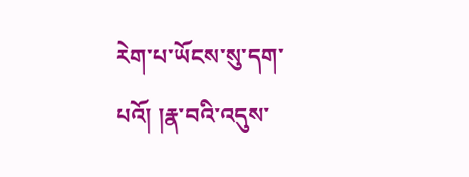རེག་པ་ཡོངས་སུ་དག་པའོ། །རྣ་བའི་འདུས་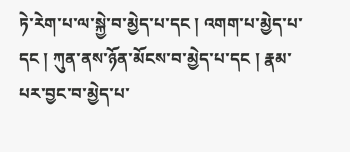ཏེ་རེག་པ་ལ་སྐྱེ་བ་མྱེད་པ་དང ། འགག་པ་མྱེད་པ་དང ། ཀུན་ནས་ཉོན་མོངས་བ་མྱེད་པ་དང ། རྣམ་པར་བྱང་བ་མྱེད་པ་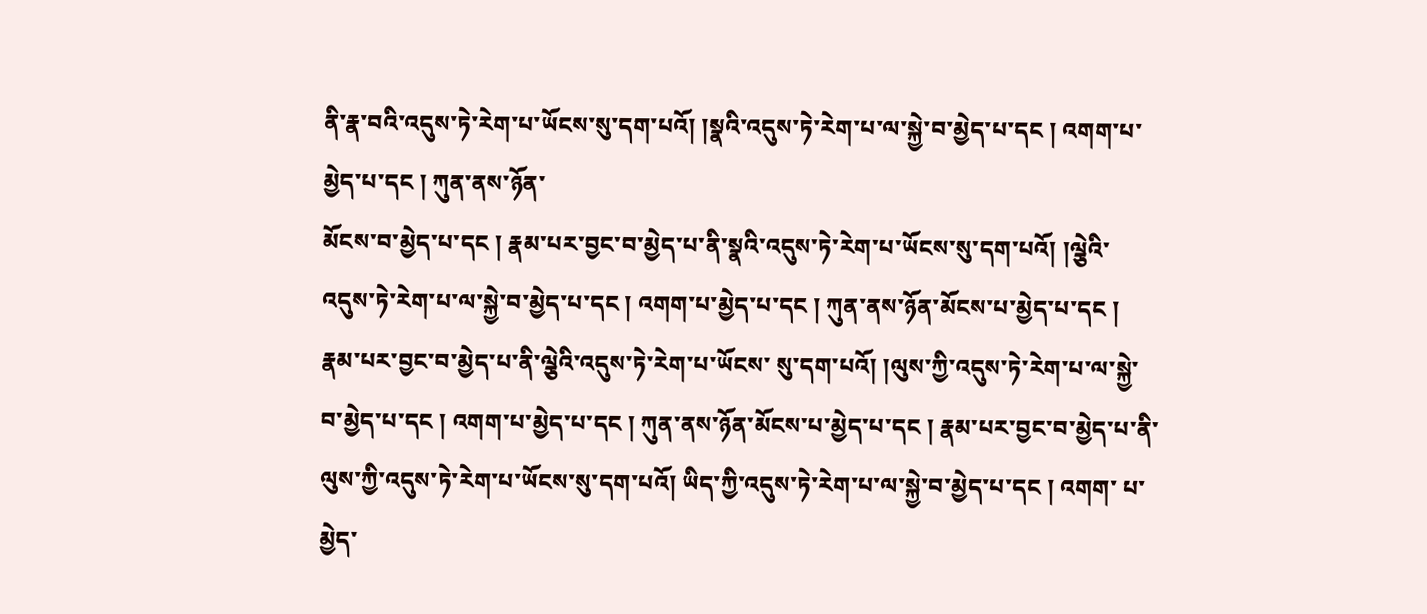ནི་རྣ་བའི་འདུས་ཏེ་རེག་པ་ཡོངས་སུ་དག་པའོ། །སྣའི་འདུས་ཏེ་རེག་པ་ལ་སྐྱེ་བ་མྱེད་པ་དང ། འགག་པ་མྱེད་པ་དང ། ཀུན་ནས་ཉོན་
མོངས་བ་མྱེད་པ་དང ། རྣམ་པར་བྱང་བ་མྱེད་པ་ནི་སྣའི་འདུས་ཏེ་རེག་པ་ཡོངས་སུ་དག་པའོ། །ལྕེའི་འདུས་ཏེ་རེག་པ་ལ་སྐྱེ་བ་མྱེད་པ་དང ། འགག་པ་མྱེད་པ་དང ། ཀུན་ནས་ཉོན་མོངས་པ་མྱེད་པ་དང ། རྣམ་པར་བྱང་བ་མྱེད་པ་ནི་ལྕེའི་འདུས་ཏེ་རེག་པ་ཡོངས་ སུ་དག་པའོ། །ལུས་ཀྱི་འདུས་ཏེ་རེག་པ་ལ་སྐྱེ་བ་མྱེད་པ་དང ། འགག་པ་མྱེད་པ་དང ། ཀུན་ནས་ཉོན་མོངས་པ་མྱེད་པ་དང ། རྣམ་པར་བྱང་བ་མྱེད་པ་ནི་ལུས་ཀྱི་འདུས་ཏེ་རེག་པ་ཡོངས་སུ་དག་པའོ། ཡིད་ཀྱི་འདུས་ཏེ་རེག་པ་ལ་སྐྱེ་བ་མྱེད་པ་དང ། འགག་ པ་མྱེད་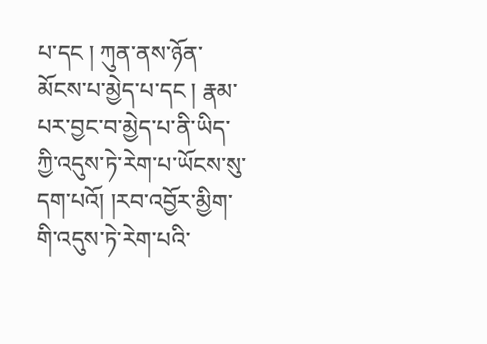པ་དང ། ཀུན་ནས་ཉོན་མོངས་པ་མྱེད་པ་དང ། རྣམ་པར་བྱང་བ་མྱེད་པ་ནི་ཡིད་ཀྱི་འདུས་ཏེ་རེག་པ་ཡོངས་སུ་དག་པའོ། །རབ་འབྱོར་མྱིག་གི་འདུས་ཏེ་རེག་པའི་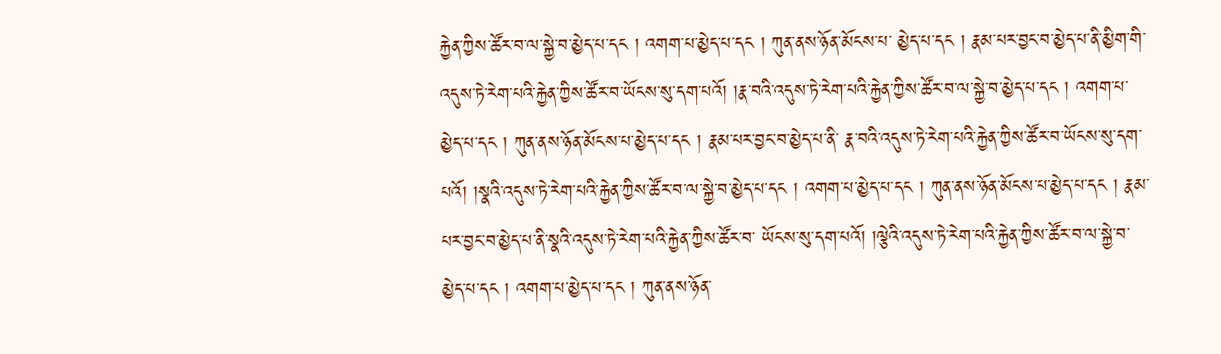རྐྱེན་ཀྱིས་ཚོར་བ་ལ་སྐྱེ་བ་མྱེད་པ་དང ། འགག་པ་མྱེད་པ་དང ། ཀུན་ནས་ཉོན་མོངས་པ་ མྱེད་པ་དང ། རྣམ་པར་བྱང་བ་མྱེད་པ་ནི་མྱིག་གི་འདུས་ཏེ་རེག་པའི་རྐྱེན་ཀྱིས་ཚོར་བ་ཡོངས་སུ་དག་པའོ། །རྣ་བའི་འདུས་ཏེ་རེག་པའི་རྐྱེན་ཀྱིས་ཚོར་བ་ལ་སྐྱེ་བ་མྱེད་པ་དང ། འགག་པ་མྱེད་པ་དང ། ཀུན་ནས་ཉོན་མོངས་པ་མྱེད་པ་དང ། རྣམ་པར་བྱང་བ་མྱེད་པ་ནི་ རྣ་བའི་འདུས་ཏེ་རེག་པའི་རྐྱེན་ཀྱིས་ཚོར་བ་ཡོངས་སུ་དག་པའོ། །སྣའི་འདུས་ཏེ་རེག་པའི་རྐྱེན་ཀྱིས་ཚོར་བ་ལ་སྐྱེ་བ་མྱེད་པ་དང ། འགག་པ་མྱེད་པ་དང ། ཀུན་ནས་ཉོན་མོངས་པ་མྱེད་པ་དང ། རྣམ་པར་བྱང་བ་མྱེད་པ་ནི་སྣའི་འདུས་ཏེ་རེག་པའི་རྐྱེན་ཀྱིས་ཚོར་བ་ ཡོངས་སུ་དག་པའོ། །ལྕེའི་འདུས་ཏེ་རེག་པའི་རྐྱེན་ཀྱིས་ཚོར་བ་ལ་སྐྱེ་བ་མྱེད་པ་དང ། འགག་པ་མྱེད་པ་དང ། ཀུན་ནས་ཉོན་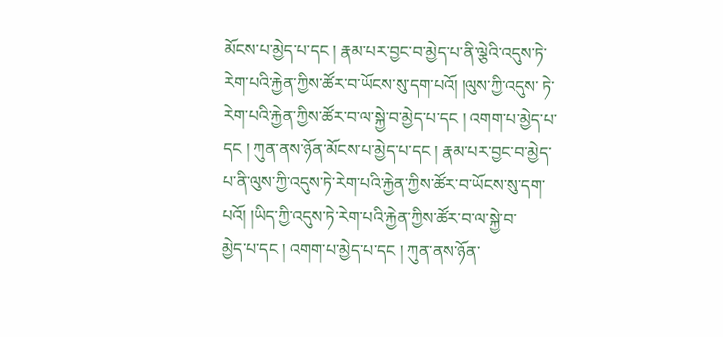མོངས་པ་མྱེད་པ་དང ། རྣམ་པར་བྱང་བ་མྱེད་པ་ནི་ལྕེའི་འདུས་ཏེ་རེག་པའི་རྐྱེན་ཀྱིས་ཚོར་བ་ཡོངས་སུ་དག་པའོ། །ལུས་ཀྱི་འདུས་ ཏེ་རེག་པའི་རྐྱེན་ཀྱིས་ཚོར་བ་ལ་སྐྱེ་བ་མྱེད་པ་དང ། འགག་པ་མྱེད་པ་དང ། ཀུན་ནས་ཉོན་མོངས་པ་མྱེད་པ་དང ། རྣམ་པར་བྱང་བ་མྱེད་པ་ནི་ལུས་ཀྱི་འདུས་ཏེ་རེག་པའི་རྐྱེན་ཀྱིས་ཚོར་བ་ཡོངས་སུ་དག་པའོ། །ཡིད་ཀྱི་འདུས་ཏེ་རེག་པའི་རྐྱེན་ཀྱིས་ཚོར་བ་ལ་སྐྱེ་བ་
མྱེད་པ་དང ། འགག་པ་མྱེད་པ་དང ། ཀུན་ནས་ཉོན་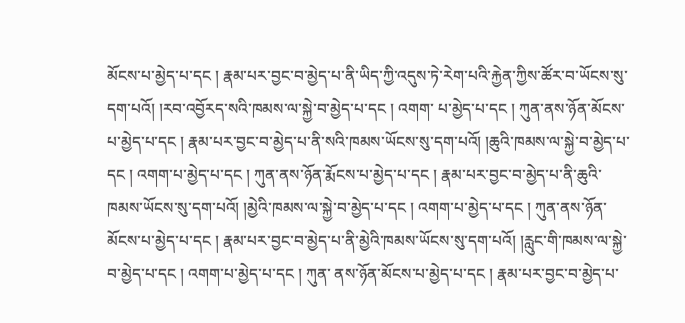མོངས་པ་མྱེད་པ་དང ། རྣམ་པར་བྱང་བ་མྱེད་པ་ནི་ཡིད་ཀྱི་འདུས་ཏེ་རེག་པའི་རྐྱེན་ཀྱིས་ཚོར་བ་ཡོངས་སུ་དག་པའོ། །རབ་འབྱོརད་སའི་ཁམས་ལ་སྐྱེ་བ་མྱེད་པ་དང ། འགག་ པ་མྱེད་པ་དང ། ཀུན་ནས་ཉོན་མོངས་པ་མྱེད་པ་དང ། རྣམ་པར་བྱང་བ་མྱེད་པ་ནི་སའི་ཁམས་ཡོངས་སུ་དག་པའོ། །ཆུའི་ཁམས་ལ་སྐྱེ་བ་མྱེད་པ་དང ། འགག་པ་མྱེད་པ་དང ། ཀུན་ནས་ཉོན་རྨོངས་པ་མྱེད་པ་དང ། རྣམ་པར་བྱང་བ་མྱེད་པ་ནི་ཆུའི་ ཁམས་ཡོངས་སུ་དག་པའོ། །མྱེའི་ཁམས་ལ་སྐྱེ་བ་མྱེད་པ་དང ། འགག་པ་མྱེད་པ་དང ། ཀུན་ནས་ཉོན་མོངས་པ་མྱེད་པ་དང ། རྣམ་པར་བྱང་བ་མྱེད་པ་ནི་མྱེའི་ཁམས་ཡོངས་སུ་དག་པའོ། །རླུང་གི་ཁམས་ལ་སྐྱེ་བ་མྱེད་པ་དང ། འགག་པ་མྱེད་པ་དང ། ཀུན་ ནས་ཉོན་མོངས་པ་མྱེད་པ་དང ། རྣམ་པར་བྱང་བ་མྱེད་པ་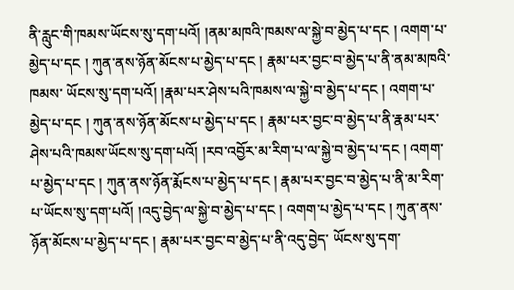ནི་རླུང་གི་ཁམས་ཡོངས་སུ་དག་པའོ། །ནམ་མཁའི་ཁམས་ལ་སྐྱེ་བ་མྱེད་པ་དང ། འགག་པ་མྱེད་པ་དང ། ཀུན་ནས་ཉོན་མོངས་པ་མྱེད་པ་དང ། རྣམ་པར་བྱང་བ་མྱེད་པ་ནི་ནམ་མཁའི་ཁམས་ ཡོངས་སུ་དག་པའོ། །རྣམ་པར་ཤེས་པའི་ཁམས་ལ་སྐྱེ་བ་མྱེད་པ་དང ། འགག་པ་མྱེད་པ་དང ། ཀུན་ནས་ཉོན་མོངས་པ་མྱེད་པ་དང ། རྣམ་པར་བྱང་བ་མྱེད་པ་ནི་རྣམ་པར་ཤེས་པའི་ཁམས་ཡོངས་སུ་དག་པའོ། །རབ་འབྱོར་མ་རིག་པ་ལ་སྐྱེ་བ་མྱེད་པ་དང ། འགག་པ་མྱེད་པ་དང ། ཀུན་ནས་ཉོན་རྨོངས་པ་མྱེད་པ་དང ། རྣམ་པར་བྱང་བ་མྱེད་པ་ནི་མ་རིག་པ་ཡོངས་སུ་དག་པའོ། །འདུ་བྱེད་ལ་སྐྱེ་བ་མྱེད་པ་དང ། འགག་པ་མྱེད་པ་དང ། ཀུན་ནས་ཉོན་མོངས་པ་མྱེད་པ་དང ། རྣམ་པར་བྱང་བ་མྱེད་པ་ནི་འདུ་བྱེད་ ཡོངས་སུ་དག་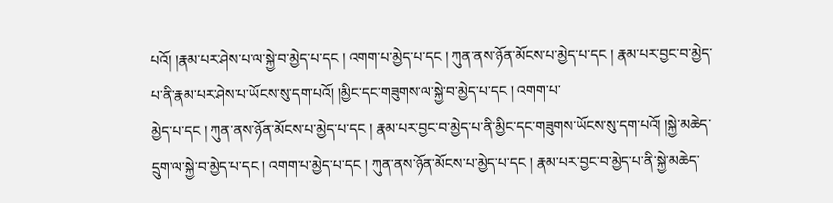པའོ། །རྣམ་པར་ཤེས་པ་ལ་སྐྱེ་བ་མྱེད་པ་དང ། འགག་པ་མྱེད་པ་དང ། ཀུན་ནས་ཉོན་མོངས་པ་མྱེད་པ་དང ། རྣམ་པར་བྱང་བ་མྱེད་པ་ནི་རྣམ་པར་ཤེས་པ་ཡོངས་སུ་དག་པའོ། །མྱིང་དང་གཟུགས་ལ་སྐྱེ་བ་མྱེད་པ་དང ། འགག་པ་
མྱེད་པ་དང ། ཀུན་ནས་ཉོན་མོངས་པ་མྱེད་པ་དང ། རྣམ་པར་བྱང་བ་མྱེད་པ་ནི་མྱིང་དང་གཟུགས་ཡོངས་སུ་དག་པའོ། །སྐྱེ་མཆེད་དྲུག་ལ་སྐྱེ་བ་མྱེད་པ་དང ། འགག་པ་མྱེད་པ་དང ། ཀུན་ནས་ཉོན་མོངས་པ་མྱེད་པ་དང ། རྣམ་པར་བྱང་བ་མྱེད་པ་ནི་སྐྱེ་མཆེད་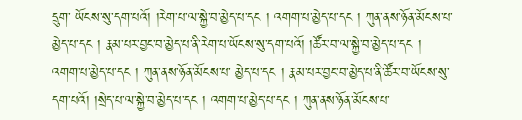དྲུག་ ཡོངས་སུ་དག་པའོ། །རེག་པ་ལ་སྐྱེ་བ་མྱེད་པ་དང ། འགག་པ་མྱེད་པ་དང ། ཀུན་ནས་ཉོན་མོངས་པ་མྱེད་པ་དང ། རྣམ་པར་བྱང་བ་མྱེད་པ་ནི་རེག་པ་ཡོངས་སུ་དག་པའོ། །ཚོར་བ་ལ་སྐྱེ་བ་མྱེད་པ་དང ། འགག་པ་མྱེད་པ་དང ། ཀུན་ནས་ཉོན་མོངས་པ་ མྱེད་པ་དང ། རྣམ་པར་བྱང་བ་མྱེད་པ་ནི་ཚོར་བ་ཡོངས་སུ་དག་པའོ། །སྲེད་པ་ལ་སྐྱེ་བ་མྱེད་པ་དང ། འགག་པ་མྱེད་པ་དང ། ཀུན་ནས་ཉོན་མོངས་པ་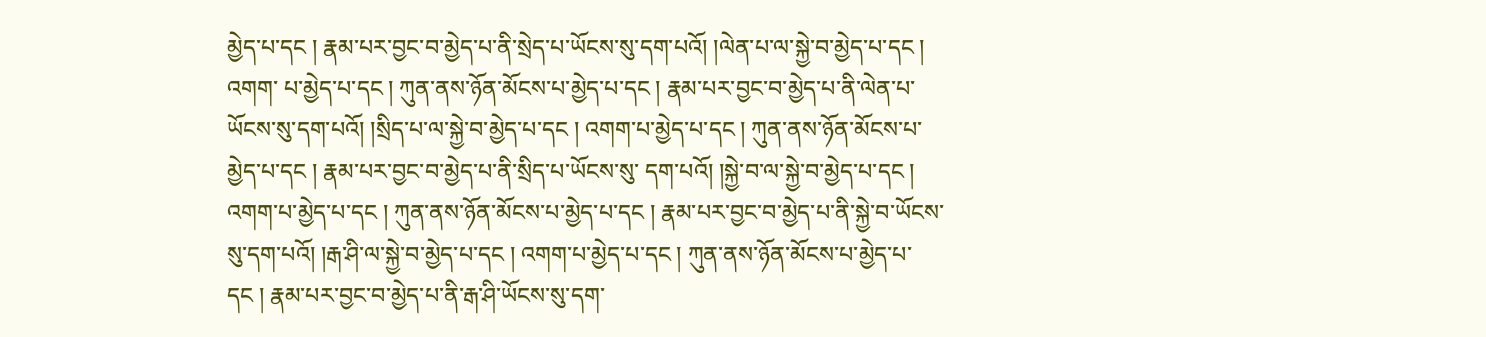མྱེད་པ་དང ། རྣམ་པར་བྱང་བ་མྱེད་པ་ནི་སྲེད་པ་ཡོངས་སུ་དག་པའོ། །ལེན་པ་ལ་སྐྱེ་བ་མྱེད་པ་དང ། འགག་ པ་མྱེད་པ་དང ། ཀུན་ནས་ཉོན་མོངས་པ་མྱེད་པ་དང ། རྣམ་པར་བྱང་བ་མྱེད་པ་ནི་ལེན་པ་ཡོངས་སུ་དག་པའོ། །སྲིད་པ་ལ་སྐྱེ་བ་མྱེད་པ་དང ། འགག་པ་མྱེད་པ་དང ། ཀུན་ནས་ཉོན་མོངས་པ་མྱེད་པ་དང ། རྣམ་པར་བྱང་བ་མྱེད་པ་ནི་སྲིད་པ་ཡོངས་སུ་ དག་པའོ། །སྐྱེ་བ་ལ་སྐྱེ་བ་མྱེད་པ་དང ། འགག་པ་མྱེད་པ་དང ། ཀུན་ནས་ཉོན་མོངས་པ་མྱེད་པ་དང ། རྣམ་པར་བྱང་བ་མྱེད་པ་ནི་སྐྱེ་བ་ཡོངས་སུ་དག་པའོ། །རྒ་ཤི་ལ་སྐྱེ་བ་མྱེད་པ་དང ། འགག་པ་མྱེད་པ་དང ། ཀུན་ནས་ཉོན་མོངས་པ་མྱེད་པ་དང ། རྣམ་པར་བྱང་བ་མྱེད་པ་ནི་རྒ་ཤི་ཡོངས་སུ་དག་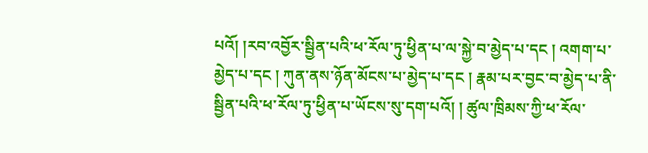པའོ། །རབ་འབྱོར་སྦྱིན་པའི་ཕ་རོལ་ཏུ་ཕྱིན་པ་ལ་སྐྱེ་བ་མྱེད་པ་དང ། འགག་པ་མྱེད་པ་དང ། ཀུན་ནས་ཉོན་མོངས་པ་མྱེད་པ་དང ། རྣམ་པར་བྱང་བ་མྱེད་པ་ནི་སྦྱིན་པའི་ཕ་རོལ་ཏུ་ཕྱིན་པ་ཡོངས་སུ་དག་པའོ། ། ཚུལ་ཁྲིམས་ཀྱི་ཕ་རོལ་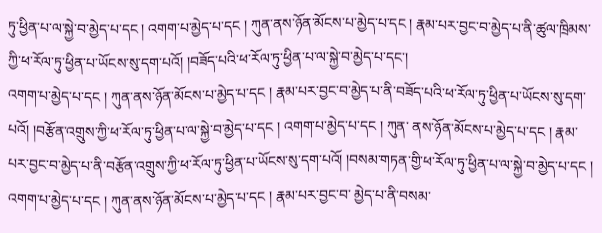ཏུ་ཕྱིན་པ་ལ་སྐྱེ་བ་མྱེད་པ་དང ། འགག་པ་མྱེད་པ་དང ། ཀུན་ནས་ཉོན་མོངས་པ་མྱེད་པ་དང ། རྣམ་པར་བྱང་བ་མྱེད་པ་ནི་ཚུལ་ཁྲིམས་ཀྱི་ཕ་རོལ་ཏུ་ཕྱིན་པ་ཡོངས་སུ་དག་པའོ། །བཟོད་པའི་ཕ་རོལ་ཏུ་ཕྱིན་པ་ལ་སྐྱེ་བ་མྱེད་པ་དང་།
འགག་པ་མྱེད་པ་དང ། ཀུན་ནས་ཉོན་མོངས་པ་མྱེད་པ་དང ། རྣམ་པར་བྱང་བ་མྱེད་པ་ནི་བཟོད་པའི་ཕ་རོལ་ཏུ་ཕྱིན་པ་ཡོངས་སུ་དག་པའོ། །བརྩོན་འགྲུས་ཀྱི་ཕ་རོལ་ཏུ་ཕྱིན་པ་ལ་སྐྱེ་བ་མྱེད་པ་དང ། འགག་པ་མྱེད་པ་དང ། ཀུན་ ནས་ཉོན་མོངས་པ་མྱེད་པ་དང ། རྣམ་པར་བྱང་བ་མྱེད་པ་ནི་བརྩོན་འགྲུས་ཀྱི་ཕ་རོལ་ཏུ་ཕྱིན་པ་ཡོངས་སུ་དག་པའོ། །བསམ་གཏན་གྱི་ཕ་རོལ་ཏུ་ཕྱིན་པ་ལ་སྐྱེ་བ་མྱེད་པ་དང ། འགག་པ་མྱེད་པ་དང ། ཀུན་ནས་ཉོན་མོངས་པ་མྱེད་པ་དང ། རྣམ་པར་བྱང་བ་ མྱེད་པ་ནི་བསམ་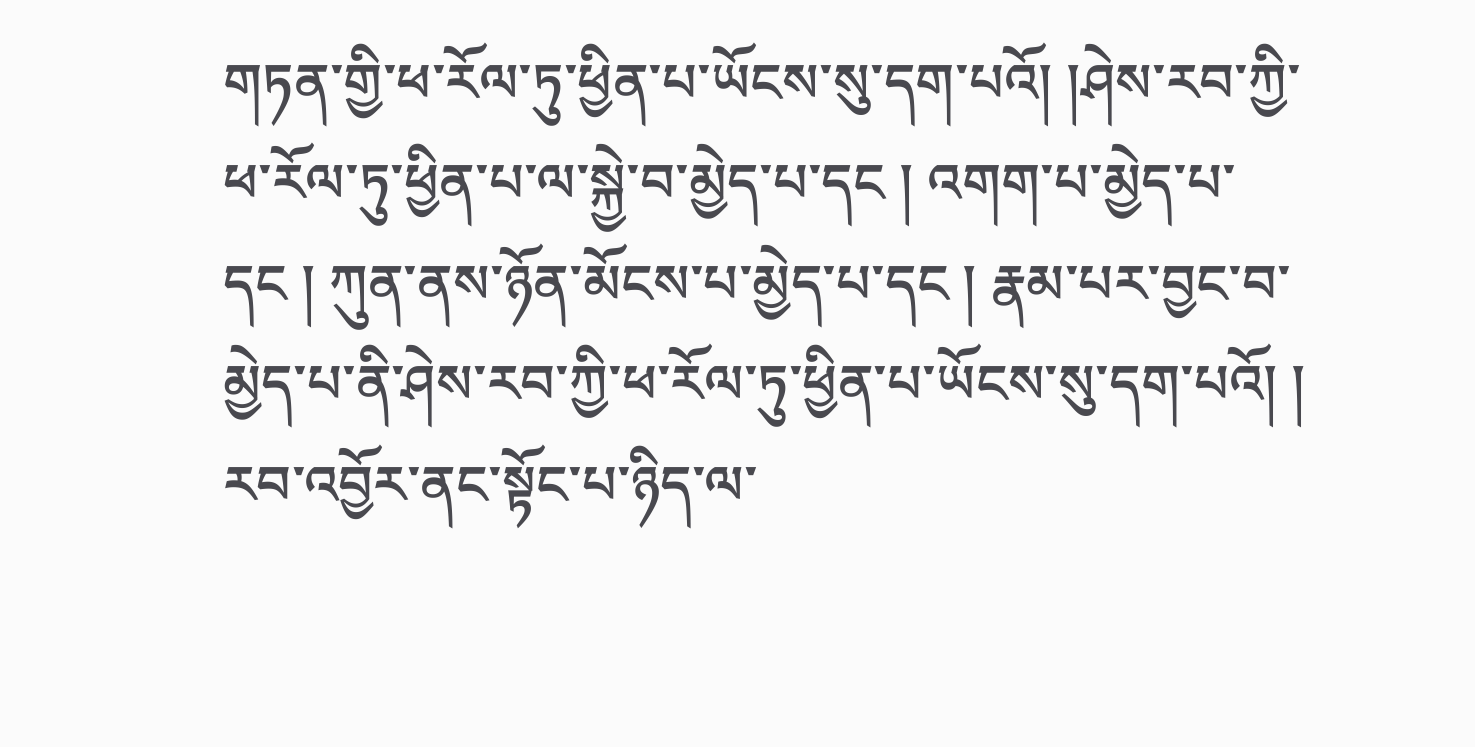གཏན་གྱི་ཕ་རོལ་ཏུ་ཕྱིན་པ་ཡོངས་སུ་དག་པའོ། །ཤེས་རབ་ཀྱི་ཕ་རོལ་ཏུ་ཕྱིན་པ་ལ་སྐྱེ་བ་མྱེད་པ་དང ། འགག་པ་མྱེད་པ་དང ། ཀུན་ནས་ཉོན་མོངས་པ་མྱེད་པ་དང ། རྣམ་པར་བྱང་བ་མྱེད་པ་ནི་ཤེས་རབ་ཀྱི་ཕ་རོལ་ཏུ་ཕྱིན་པ་ཡོངས་སུ་དག་པའོ། ། རབ་འབྱོར་ནང་སྟོང་པ་ཉིད་ལ་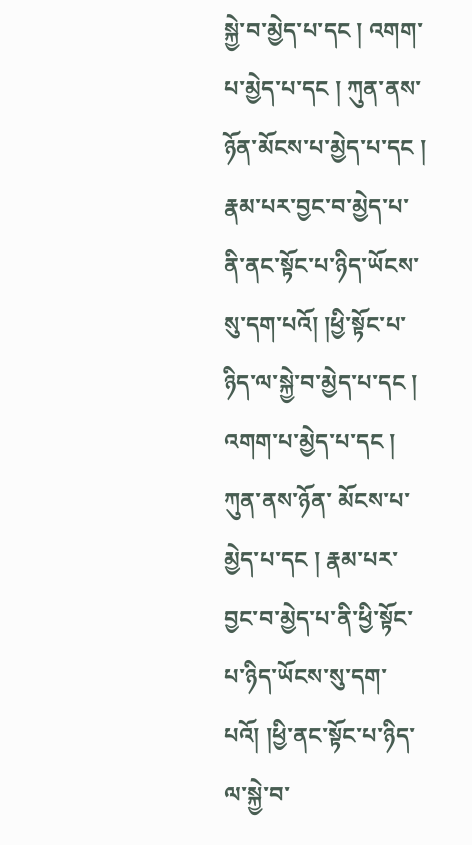སྐྱེ་བ་མྱེད་པ་དང ། འགག་པ་མྱེད་པ་དང ། ཀུན་ནས་ཉོན་མོངས་པ་མྱེད་པ་དང ། རྣམ་པར་བྱང་བ་མྱེད་པ་ནི་ནང་སྟོང་པ་ཉིད་ཡོངས་སུ་དག་པའོ། །ཕྱི་སྟོང་པ་ཉིད་ལ་སྐྱེ་བ་མྱེད་པ་དང ། འགག་པ་མྱེད་པ་དང ། ཀུན་ནས་ཉོན་ མོངས་པ་མྱེད་པ་དང ། རྣམ་པར་བྱང་བ་མྱེད་པ་ནི་ཕྱི་སྟོང་པ་ཉིད་ཡོངས་སུ་དག་པའོ། །ཕྱི་ནང་སྟོང་པ་ཉིད་ལ་སྐྱེ་བ་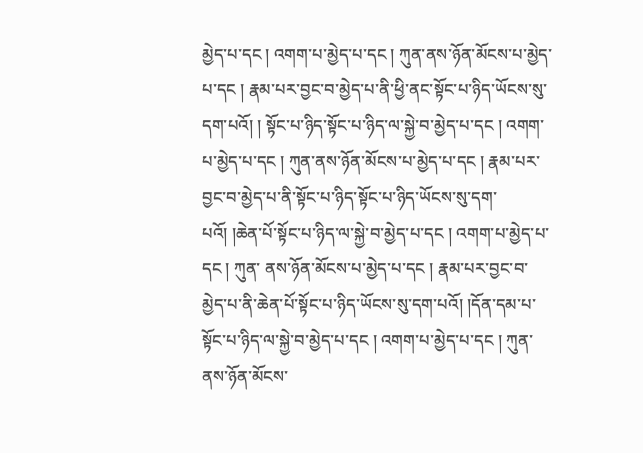མྱེད་པ་དང ། འགག་པ་མྱེད་པ་དང ། ཀུན་ནས་ཉོན་མོངས་པ་མྱེད་པ་དང ། རྣམ་པར་བྱང་བ་མྱེད་པ་ནི་ཕྱི་ནང་སྟོང་པ་ཉིད་ཡོངས་སུ་དག་པའོ། ། སྟོང་པ་ཉིད་སྟོང་པ་ཉིད་ལ་སྐྱེ་བ་མྱེད་པ་དང ། འགག་པ་མྱེད་པ་དང ། ཀུན་ནས་ཉོན་མོངས་པ་མྱེད་པ་དང ། རྣམ་པར་བྱང་བ་མྱེད་པ་ནི་སྟོང་པ་ཉིད་སྟོང་པ་ཉིད་ཡོངས་སུ་དག་པའོ། །ཆེན་པོ་སྟོང་པ་ཉིད་ལ་སྐྱེ་བ་མྱེད་པ་དང ། འགག་པ་མྱེད་པ་དང ། ཀུན་ ནས་ཉོན་མོངས་པ་མྱེད་པ་དང ། རྣམ་པར་བྱང་བ་མྱེད་པ་ནི་ཆེན་པོ་སྟོང་པ་ཉིད་ཡོངས་སུ་དག་པའོ། །དོན་དམ་པ་སྟོང་པ་ཉིད་ལ་སྐྱེ་བ་མྱེད་པ་དང ། འགག་པ་མྱེད་པ་དང ། ཀུན་ནས་ཉོན་མོངས་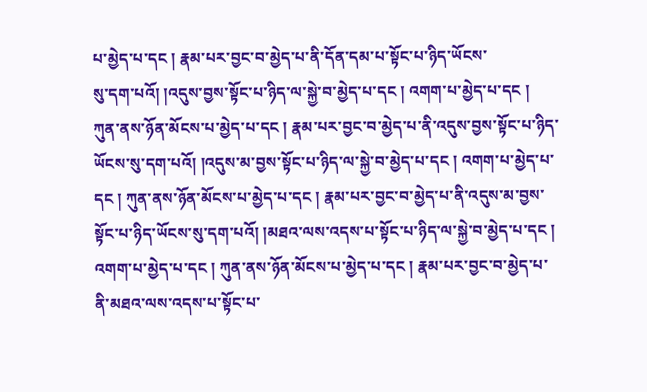པ་མྱེད་པ་དང ། རྣམ་པར་བྱང་བ་མྱེད་པ་ནི་དོན་དམ་པ་སྟོང་པ་ཉིད་ཡོངས་
སུ་དག་པའོ། །འདུས་བྱས་སྟོང་པ་ཉིད་ལ་སྐྱེ་བ་མྱེད་པ་དང ། འགག་པ་མྱེད་པ་དང ། ཀུན་ནས་ཉོན་མོངས་པ་མྱེད་པ་དང ། རྣམ་པར་བྱང་བ་མྱེད་པ་ནི་འདུས་བྱས་སྟོང་པ་ཉིད་ཡོངས་སུ་དག་པའོ། །འདུས་མ་བྱས་སྟོང་པ་ཉིད་ལ་སྐྱེ་བ་མྱེད་པ་དང ། འགག་པ་མྱེད་པ་དང ། ཀུན་ནས་ཉོན་མོངས་པ་མྱེད་པ་དང ། རྣམ་པར་བྱང་བ་མྱེད་པ་ནི་འདུས་མ་བྱས་སྟོང་པ་ཉིད་ཡོངས་སུ་དག་པའོ། །མཐའ་ལས་འདས་པ་སྟོང་པ་ཉིད་ལ་སྐྱེ་བ་མྱེད་པ་དང ། འགག་པ་མྱེད་པ་དང ། ཀུན་ནས་ཉོན་མོངས་པ་མྱེད་པ་དང ། རྣམ་པར་བྱང་བ་མྱེད་པ་ནི་མཐའ་ལས་འདས་པ་སྟོང་པ་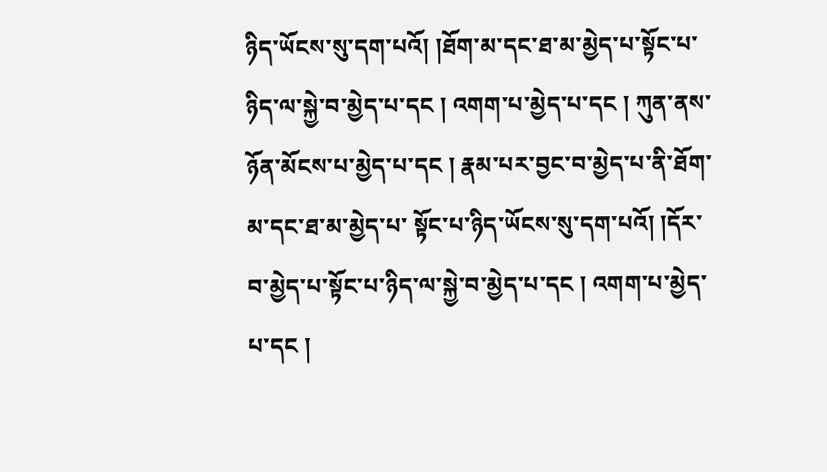ཉིད་ཡོངས་སུ་དག་པའོ། །ཐོག་མ་དང་ཐ་མ་མྱེད་པ་སྟོང་པ་ཉིད་ལ་སྐྱེ་བ་མྱེད་པ་དང ། འགག་པ་མྱེད་པ་དང ། ཀུན་ནས་ཉོན་མོངས་པ་མྱེད་པ་དང ། རྣམ་པར་བྱང་བ་མྱེད་པ་ནི་ཐོག་མ་དང་ཐ་མ་མྱེད་པ་ སྟོང་པ་ཉིད་ཡོངས་སུ་དག་པའོ། །དོར་བ་མྱེད་པ་སྟོང་པ་ཉིད་ལ་སྐྱེ་བ་མྱེད་པ་དང ། འགག་པ་མྱེད་པ་དང །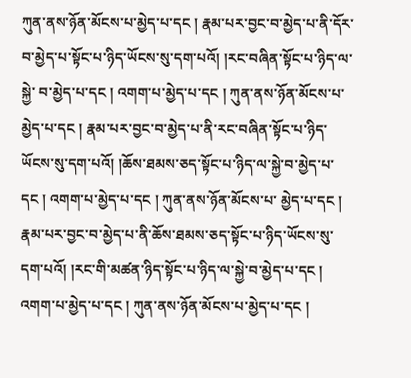ཀུན་ནས་ཉོན་མོངས་པ་མྱེད་པ་དང ། རྣམ་པར་བྱང་བ་མྱེད་པ་ནི་དོར་བ་མྱེད་པ་སྟོང་པ་ཉིད་ཡོངས་སུ་དག་པའོ། །རང་བཞིན་སྟོང་པ་ཉིད་ལ་སྐྱེ་ བ་མྱེད་པ་དང ། འགག་པ་མྱེད་པ་དང ། ཀུན་ནས་ཉོན་མོངས་པ་མྱེད་པ་དང ། རྣམ་པར་བྱང་བ་མྱེད་པ་ནི་རང་བཞིན་སྟོང་པ་ཉིད་ཡོངས་སུ་དག་པའོ། །ཆོས་ཐམས་ཅད་སྟོང་པ་ཉིད་ལ་སྐྱེ་བ་མྱེད་པ་དང ། འགག་པ་མྱེད་པ་དང ། ཀུན་ནས་ཉོན་མོངས་པ་ མྱེད་པ་དང ། རྣམ་པར་བྱང་བ་མྱེད་པ་ནི་ཆོས་ཐམས་ཅད་སྟོང་པ་ཉིད་ཡོངས་སུ་དག་པའོ། །རང་གི་མཚན་ཉིད་སྟོང་པ་ཉིད་ལ་སྐྱེ་བ་མྱེད་པ་དང ། འགག་པ་མྱེད་པ་དང ། ཀུན་ནས་ཉོན་མོངས་པ་མྱེད་པ་དང །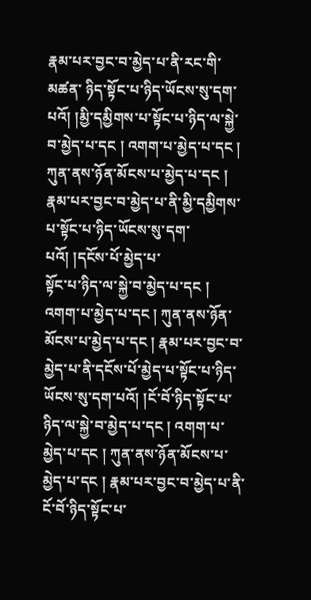རྣམ་པར་བྱང་བ་མྱེད་པ་ནི་རང་གི་མཚན་ ཉིད་སྟོང་པ་ཉིད་ཡོངས་སུ་དག་པའོ། །མྱི་དམྱིགས་པ་སྟོང་པ་ཉིད་ལ་སྐྱེ་བ་མྱེད་པ་དང ། འགག་པ་མྱེད་པ་དང ། ཀུན་ནས་ཉོན་མོངས་པ་མྱེད་པ་དང ། རྣམ་པར་བྱང་བ་མྱེད་པ་ནི་མྱི་དམྱིགས་པ་སྟོང་པ་ཉིད་ཡོངས་སུ་དག་པའོ། །དངོས་པོ་མྱེད་པ་
སྟོང་པ་ཉིད་ལ་སྐྱེ་བ་མྱེད་པ་དང ། འགག་པ་མྱེད་པ་དང ། ཀུན་ནས་ཉོན་མོངས་པ་མྱེད་པ་དང ། རྣམ་པར་བྱང་བ་མྱེད་པ་ནི་དངོས་པོ་མྱེད་པ་སྟོང་པ་ཉིད་ཡོངས་སུ་དག་པའོ། །ངོ་བོ་ཉིད་སྟོང་པ་ཉིད་ལ་སྐྱེ་བ་མྱེད་པ་དང ། འགག་པ་མྱེད་པ་དང ། ཀུན་ནས་ཉོན་མོངས་པ་མྱེད་པ་དང ། རྣམ་པར་བྱང་བ་མྱེད་པ་ནི་ངོ་བོ་ཉིད་སྟོང་པ་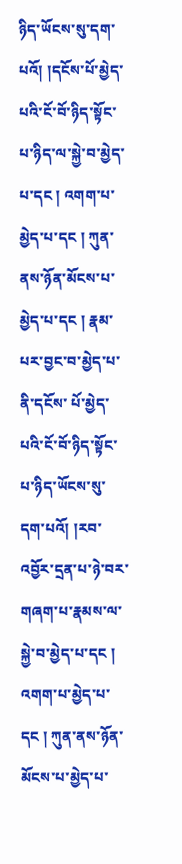ཉིད་ཡོངས་སུ་དག་པའོ། །དངོས་པོ་མྱེད་པའི་ངོ་བོ་ཉིད་སྟོང་པ་ཉིད་ལ་སྐྱེ་བ་མྱེད་པ་དང ། འགག་པ་མྱེད་པ་དང ། ཀུན་ནས་ཉོན་མོངས་པ་མྱེད་པ་དང ། རྣམ་པར་བྱང་བ་མྱེད་པ་ནི་དངོས་ པོ་མྱེད་པའི་ངོ་བོ་ཉིད་སྟོང་པ་ཉིད་ཡོངས་སུ་དག་པའོ། །རབ་འབྱོར་དྲན་པ་ཉེ་བར་གཞག་པ་རྣམས་ལ་སྐྱེ་བ་མྱེད་པ་དང ། འགག་པ་མྱེད་པ་དང ། ཀུན་ནས་ཉོན་མོངས་པ་མྱེད་པ་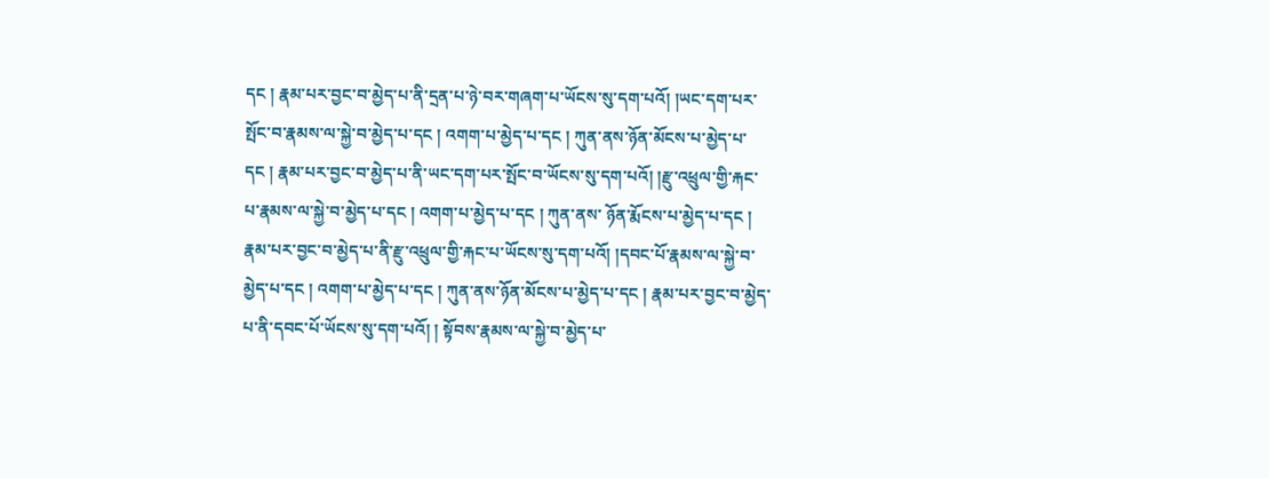དང ། རྣམ་པར་བྱང་བ་མྱེད་པ་ནི་དྲན་པ་ཉེ་བར་གཞག་པ་ཡོངས་སུ་དག་པའོ། །ཡང་དག་པར་ སྤོང་བ་རྣམས་ལ་སྐྱེ་བ་མྱེད་པ་དང ། འགག་པ་མྱེད་པ་དང ། ཀུན་ནས་ཉོན་མོངས་པ་མྱེད་པ་དང ། རྣམ་པར་བྱང་བ་མྱེད་པ་ནི་ཡང་དག་པར་སྤོང་བ་ཡོངས་སུ་དག་པའོ། །རྫུ་འཕྲུལ་གྱི་རྐང་པ་རྣམས་ལ་སྐྱེ་བ་མྱེད་པ་དང ། འགག་པ་མྱེད་པ་དང ། ཀུན་ནས་ ཉོན་རྨོངས་པ་མྱེད་པ་དང ། རྣམ་པར་བྱང་བ་མྱེད་པ་ནི་རྫུ་འཕྲུལ་གྱི་རྐང་པ་ཡོངས་སུ་དག་པའོ། །དབང་པོ་རྣམས་ལ་སྐྱེ་བ་མྱེད་པ་དང ། འགག་པ་མྱེད་པ་དང ། ཀུན་ནས་ཉོན་མོངས་པ་མྱེད་པ་དང ། རྣམ་པར་བྱང་བ་མྱེད་པ་ནི་དབང་པོ་ཡོངས་སུ་དག་པའོ། ། སྟོབས་རྣམས་ལ་སྐྱེ་བ་མྱེད་པ་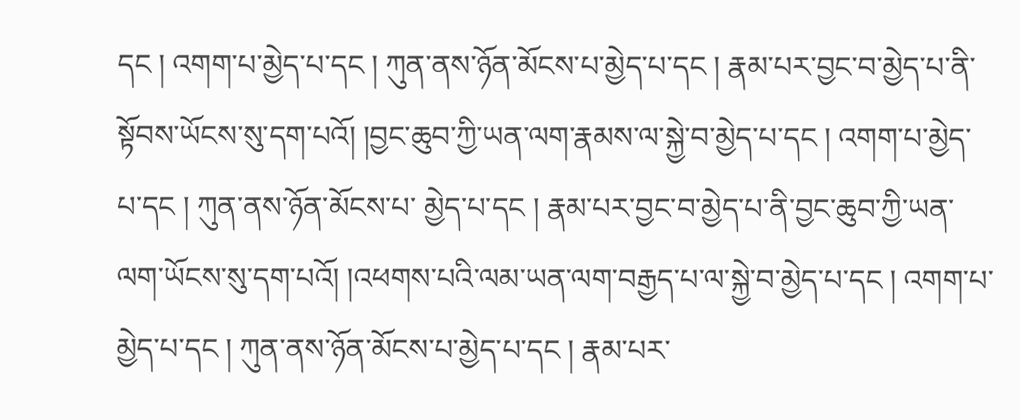དང ། འགག་པ་མྱེད་པ་དང ། ཀུན་ནས་ཉོན་མོངས་པ་མྱེད་པ་དང ། རྣམ་པར་བྱང་བ་མྱེད་པ་ནི་སྟོབས་ཡོངས་སུ་དག་པའོ། །བྱང་ཆུབ་ཀྱི་ཡན་ལག་རྣམས་ལ་སྐྱེ་བ་མྱེད་པ་དང ། འགག་པ་མྱེད་པ་དང ། ཀུན་ནས་ཉོན་མོངས་པ་ མྱེད་པ་དང ། རྣམ་པར་བྱང་བ་མྱེད་པ་ནི་བྱང་ཆུབ་ཀྱི་ཡན་ལག་ཡོངས་སུ་དག་པའོ། །འཕགས་པའི་ལམ་ཡན་ལག་བརྒྱད་པ་ལ་སྐྱེ་བ་མྱེད་པ་དང ། འགག་པ་མྱེད་པ་དང ། ཀུན་ནས་ཉོན་མོངས་པ་མྱེད་པ་དང ། རྣམ་པར་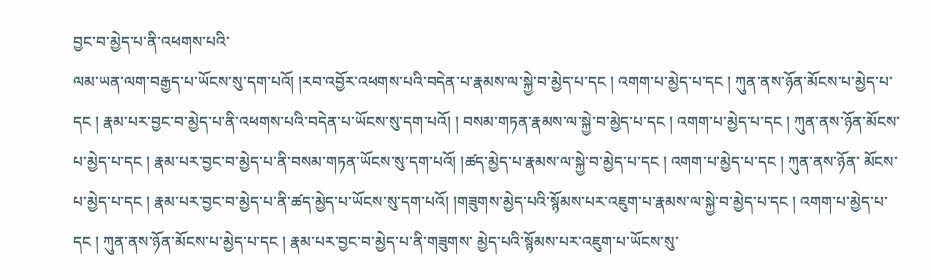བྱང་བ་མྱེད་པ་ནི་འཕགས་པའི་
ལམ་ཡན་ལག་བརྒྱད་པ་ཡོངས་སུ་དག་པའོ། །རབ་འབྱོར་འཕགས་པའི་བདེན་པ་རྣམས་ལ་སྐྱེ་བ་མྱེད་པ་དང ། འགག་པ་མྱེད་པ་དང ། ཀུན་ནས་ཉོན་མོངས་པ་མྱེད་པ་དང ། རྣམ་པར་བྱང་བ་མྱེད་པ་ནི་འཕགས་པའི་བདེན་པ་ཡོངས་སུ་དག་པའོ། ། བསམ་གཏན་རྣམས་ལ་སྐྱེ་བ་མྱེད་པ་དང ། འགག་པ་མྱེད་པ་དང ། ཀུན་ནས་ཉོན་མོངས་པ་མྱེད་པ་དང ། རྣམ་པར་བྱང་བ་མྱེད་པ་ནི་བསམ་གཏན་ཡོངས་སུ་དག་པའོ། །ཚད་མྱེད་པ་རྣམས་ལ་སྐྱེ་བ་མྱེད་པ་དང ། འགག་པ་མྱེད་པ་དང ། ཀུན་ནས་ཉོན་ མོངས་པ་མྱེད་པ་དང ། རྣམ་པར་བྱང་བ་མྱེད་པ་ནི་ཚད་མྱེད་པ་ཡོངས་སུ་དག་པའོ། །གཟུགས་མྱེད་པའི་སྙོམས་པར་འཇུག་པ་རྣམས་ལ་སྐྱེ་བ་མྱེད་པ་དང ། འགག་པ་མྱེད་པ་དང ། ཀུན་ནས་ཉོན་མོངས་པ་མྱེད་པ་དང ། རྣམ་པར་བྱང་བ་མྱེད་པ་ནི་གཟུགས་ མྱེད་པའི་སྙོམས་པར་འཇུག་པ་ཡོངས་སུ་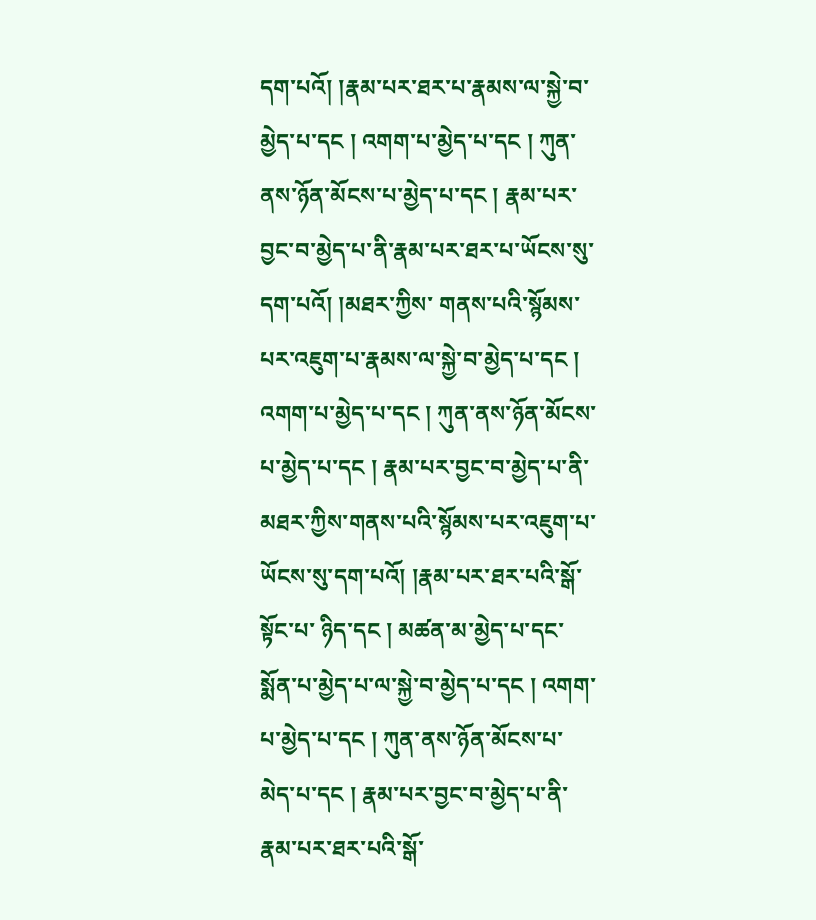དག་པའོ། །རྣམ་པར་ཐར་པ་རྣམས་ལ་སྐྱེ་བ་མྱེད་པ་དང ། འགག་པ་མྱེད་པ་དང ། ཀུན་ནས་ཉོན་མོངས་པ་མྱེད་པ་དང ། རྣམ་པར་བྱང་བ་མྱེད་པ་ནི་རྣམ་པར་ཐར་པ་ཡོངས་སུ་དག་པའོ། །མཐར་ཀྱིས་ གནས་པའི་སྙོམས་པར་འཇུག་པ་རྣམས་ལ་སྐྱེ་བ་མྱེད་པ་དང ། འགག་པ་མྱེད་པ་དང ། ཀུན་ནས་ཉོན་མོངས་པ་མྱེད་པ་དང ། རྣམ་པར་བྱང་བ་མྱེད་པ་ནི་མཐར་ཀྱིས་གནས་པའི་སྙོམས་པར་འཇུག་པ་ཡོངས་སུ་དག་པའོ། །རྣམ་པར་ཐར་པའི་སྒོ་སྟོང་པ་ ཉིད་དང ། མཚན་མ་མྱེད་པ་དང་སྨོན་པ་མྱེད་པ་ལ་སྐྱེ་བ་མྱེད་པ་དང ། འགག་པ་མྱེད་པ་དང ། ཀུན་ནས་ཉོན་མོངས་པ་མེད་པ་དང ། རྣམ་པར་བྱང་བ་མྱེད་པ་ནི་རྣམ་པར་ཐར་པའི་སྒོ་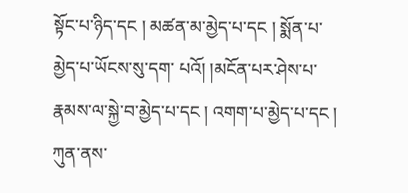སྟོང་པ་ཉིད་དང ། མཚན་མ་མྱེད་པ་དང ། སྨོན་པ་མྱེད་པ་ཡོངས་སུ་དག་ པའོ། །མངོན་པར་ཤེས་པ་རྣམས་ལ་སྐྱེ་བ་མྱེད་པ་དང ། འགག་པ་མྱེད་པ་དང ། ཀུན་ནས་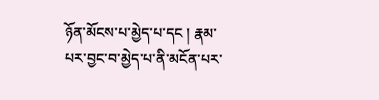ཉོན་མོངས་པ་མྱེད་པ་དང ། རྣམ་པར་བྱང་བ་མྱེད་པ་ནི་མངོན་པར་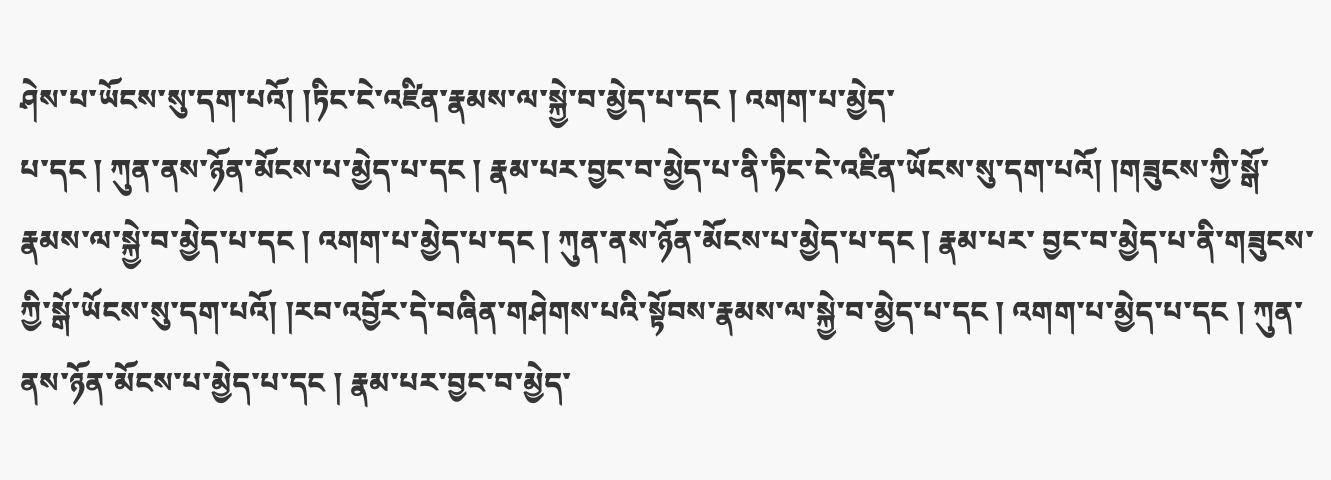ཤེས་པ་ཡོངས་སུ་དག་པའོ། །ཏིང་ངེ་འཛིན་རྣམས་ལ་སྐྱེ་བ་མྱེད་པ་དང ། འགག་པ་མྱེད་
པ་དང ། ཀུན་ནས་ཉོན་མོངས་པ་མྱེད་པ་དང ། རྣམ་པར་བྱང་བ་མྱེད་པ་ནི་ཏིང་ངེ་འཛིན་ཡོངས་སུ་དག་པའོ། །གཟུངས་ཀྱི་སྒོ་རྣམས་ལ་སྐྱེ་བ་མྱེད་པ་དང ། འགག་པ་མྱེད་པ་དང ། ཀུན་ནས་ཉོན་མོངས་པ་མྱེད་པ་དང ། རྣམ་པར་ བྱང་བ་མྱེད་པ་ནི་གཟུངས་ཀྱི་སྒོ་ཡོངས་སུ་དག་པའོ། །རབ་འབྱོར་དེ་བཞིན་གཤེགས་པའི་སྟོབས་རྣམས་ལ་སྐྱེ་བ་མྱེད་པ་དང ། འགག་པ་མྱེད་པ་དང ། ཀུན་ནས་ཉོན་མོངས་པ་མྱེད་པ་དང ། རྣམ་པར་བྱང་བ་མྱེད་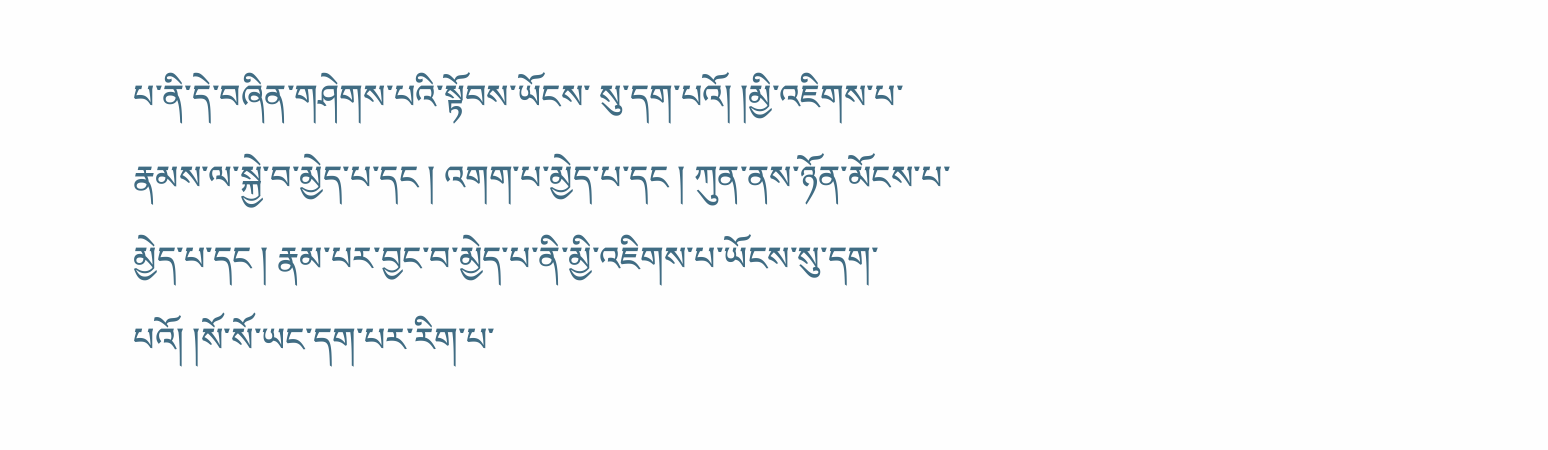པ་ནི་དེ་བཞིན་གཤེགས་པའི་སྟོབས་ཡོངས་ སུ་དག་པའོ། །མྱི་འཇིགས་པ་རྣམས་ལ་སྐྱེ་བ་མྱེད་པ་དང ། འགག་པ་མྱེད་པ་དང ། ཀུན་ནས་ཉོན་མོངས་པ་མྱེད་པ་དང ། རྣམ་པར་བྱང་བ་མྱེད་པ་ནི་མྱི་འཇིགས་པ་ཡོངས་སུ་དག་པའོ། །སོ་སོ་ཡང་དག་པར་རིག་པ་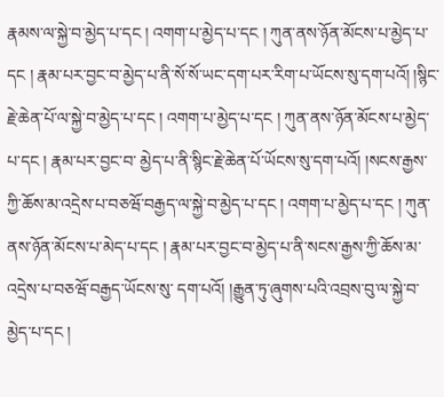རྣམས་ལ་སྐྱེ་བ་མྱེད་པ་དང ། འགག་པ་མྱེད་པ་དང ། ཀུན་ནས་ཉོན་མོངས་པ་མྱེད་པ་དང ། རྣམ་པར་བྱང་བ་མྱེད་པ་ནི་སོ་སོ་ཡང་དག་པར་རིག་པ་ཡོངས་སུ་དག་པའོ། །སྙིང་རྗེ་ཆེན་པོ་ལ་སྐྱེ་བ་མྱེད་པ་དང ། འགག་པ་མྱེད་པ་དང ། ཀུན་ནས་ཉོན་མོངས་པ་མྱེད་པ་དང ། རྣམ་པར་བྱང་བ་ མྱེད་པ་ནི་སྙིང་རྗེ་ཆེན་པོ་ཡོངས་སུ་དག་པའོ། །སངས་རྒྱས་ཀྱི་ཆོས་མ་འདྲེས་པ་བཅཝོ་བརྒྱད་ལ་སྐྱེ་བ་མྱེད་པ་དང ། འགག་པ་མྱེད་པ་དང ། ཀུན་ནས་ཉོན་མོངས་པ་མེད་པ་དང ། རྣམ་པར་བྱང་བ་མྱེད་པ་ནི་སངས་རྒྱས་ཀྱི་ཆོས་མ་འདྲེས་པ་བཅཝོ་བརྒྱད་ཡོངས་སུ་ དག་པའོ། །རྒྱུན་ཏུ་ཞུགས་པའི་འབྲས་བུ་ལ་སྐྱེ་བ་མྱེད་པ་དང །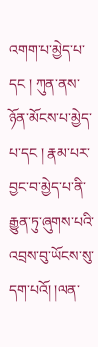འགག་པ་མྱེད་པ་དང ། ཀུན་ནས་ཉོན་མོངས་པ་མྱེད་པ་དང ། རྣམ་པར་བྱང་བ་མྱེད་པ་ནི་རྒྱུན་ཏུ་ཞུགས་པའི་འབྲས་བུ་ཡོངས་སུ་དག་པའོ། །ལན་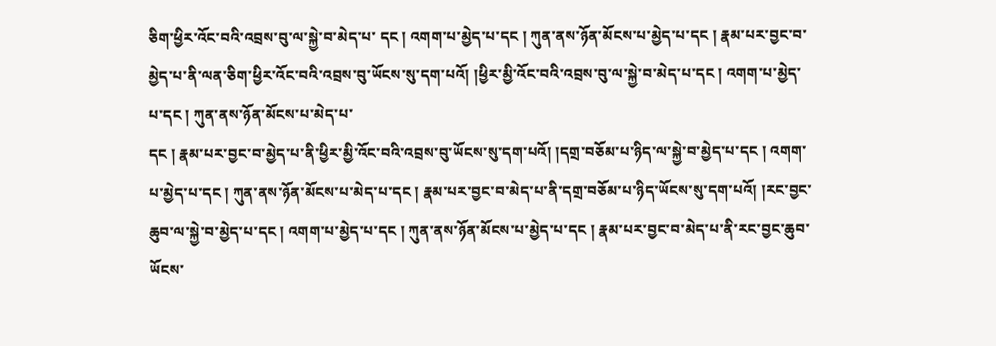ཅིག་ཕྱིར་འོང་བའི་འབྲས་བུ་ལ་སྐྱེ་བ་མེད་པ་ དང ། འགག་པ་མྱེད་པ་དང ། ཀུན་ནས་ཉོན་མོངས་པ་མྱེད་པ་དང ། རྣམ་པར་བྱང་བ་མྱེད་པ་ནི་ལན་ཅིག་ཕྱིར་འོང་བའི་འབྲས་བུ་ཡོངས་སུ་དག་པའོ། །ཕྱིར་མྱི་འོང་བའི་འབྲས་བུ་ལ་སྐྱེ་བ་མེད་པ་དང ། འགག་པ་མྱེད་པ་དང ། ཀུན་ནས་ཉོན་མོངས་པ་མེད་པ་
དང ། རྣམ་པར་བྱང་བ་མྱེད་པ་ནི་ཕྱིར་མྱི་འོང་བའི་འབྲས་བུ་ཡོངས་སུ་དག་པའོ། །དགྲ་བཅོམ་པ་ཉིད་ལ་སྐྱེ་བ་མྱེད་པ་དང ། འགག་པ་མྱེད་པ་དང ། ཀུན་ནས་ཉོན་མོངས་པ་མེད་པ་དང ། རྣམ་པར་བྱང་བ་མེད་པ་ནི་དགྲ་བཅོམ་པ་ཉིད་ཡོངས་སུ་དག་པའོ། །རང་བྱང་ ཆུབ་ལ་སྐྱེ་བ་མྱེད་པ་དང ། འགག་པ་མྱེད་པ་དང ། ཀུན་ནས་ཉོན་མོངས་པ་མྱེད་པ་དང ། རྣམ་པར་བྱང་བ་མེད་པ་ནི་རང་བྱང་ཆུབ་ཡོངས་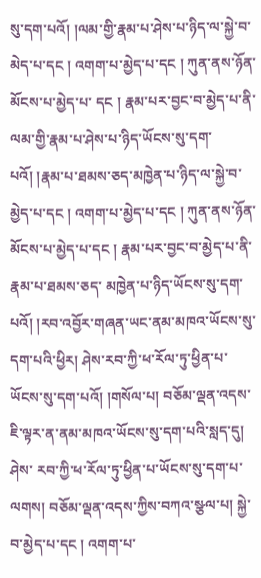སུ་དག་པའོ། །ལམ་གྱི་རྣམ་པ་ཤེས་པ་ཉིད་ལ་སྐྱེ་བ་མེད་པ་དང ། འགག་པ་མྱེད་པ་དང ། ཀུན་ནས་ཉོན་མོངས་པ་མྱེད་པ་ དང ། རྣམ་པར་བྱང་བ་མྱེད་པ་ནི་ལམ་གྱི་རྣམ་པ་ཤེས་པ་ཉིད་ཡོངས་སུ་དག་པའོ། །རྣམ་པ་ཐམས་ཅད་མཁྱེན་པ་ཉིད་ལ་སྐྱེ་བ་མྱེད་པ་དང ། འགག་པ་མྱེད་པ་དང ། ཀུན་ནས་ཉོན་མོངས་པ་མྱེད་པ་དང ། རྣམ་པར་བྱང་བ་མྱེད་པ་ནི་རྣམ་པ་ཐམས་ཅད་ མཁྱེན་པ་ཉིད་ཡོངས་སུ་དག་པའོ། །རབ་འབྱོར་གཞན་ཡང་ནམ་མཁའ་ཡོངས་སུ་དག་པའི་ཕྱིར། ཤེས་རབ་ཀྱི་ཕ་རོལ་ཏུ་ཕྱིན་པ་ཡོངས་སུ་དག་པའོ། །གསོལ་པ། བཅོམ་ལྡན་འདས་ཇི་ལྟར་ན་ནམ་མཁའ་ཡོངས་སུ་དག་པའི་སླད་དུ། ཤེས་ རབ་ཀྱི་ཕ་རོལ་ཏུ་ཕྱིན་པ་ཡོངས་སུ་དག་པ་ལགས། བཅོམ་ལྡན་འདས་ཀྱིས་བཀའ་སྩལ་པ། སྐྱེ་བ་མྱེད་པ་དང ། འགག་པ་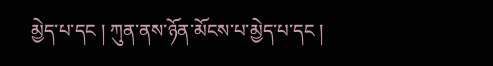མྱེད་པ་དང ། ཀུན་ནས་ཉོན་མོངས་པ་མྱེད་པ་དང །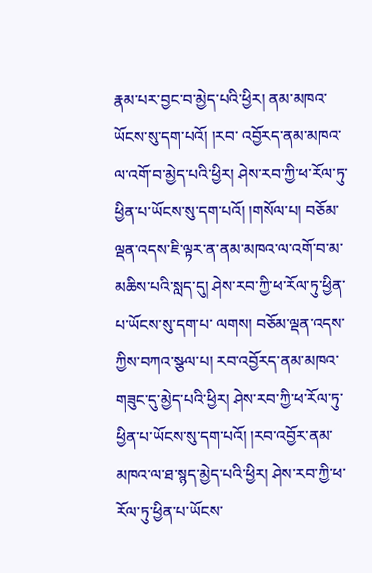རྣམ་པར་བྱང་བ་མྱེད་པའི་ཕྱིར། ནམ་མཁའ་ཡོངས་སུ་དག་པའོ། །རབ་ འབྱོརད་ནམ་མཁའ་ལ་འགོ་བ་མྱེད་པའི་ཕྱིར། ཤེས་རབ་ཀྱི་ཕ་རོལ་ཏུ་ཕྱིན་པ་ཡོངས་སུ་དག་པའོ། །གསོལ་པ། བཅོམ་ལྡན་འདས་ཇི་ལྟར་ན་ནམ་མཁའ་ལ་འགོ་བ་མ་མཆིས་པའི་སླད་དུ། ཤེས་རབ་ཀྱི་ཕ་རོལ་ཏུ་ཕྱིན་པ་ཡོངས་སུ་དག་པ་ ལགས། བཅོམ་ལྡན་འདས་ཀྱིས་བཀའ་སྩལ་པ། རབ་འབྱོརད་ནམ་མཁའ་གཟུང་དུ་མྱེད་པའི་ཕྱིར། ཤེས་རབ་ཀྱི་ཕ་རོལ་ཏུ་ཕྱིན་པ་ཡོངས་སུ་དག་པའོ། །རབ་འབྱོར་ནམ་མཁའ་ལ་ཐ་སྙད་མྱེད་པའི་ཕྱིར། ཤེས་རབ་ཀྱི་ཕ་རོལ་ཏུ་ཕྱིན་པ་ཡོངས་